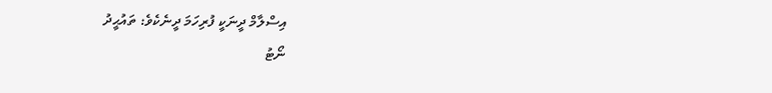އިސްލާމް ދީނަކީ ފުރިހަމަ ދީނެކެވެ: ތައުޙީދު
ނޯޓު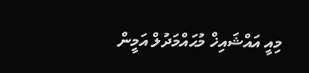މިއީ އައްޝައިޚް މުޙައްމަދުލް އަމީން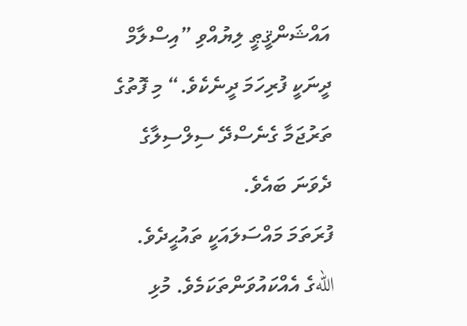އައްޝަންޤީޠީ ލިޔުއްވި ”އިސްލާމް ދީނަކީ ފުރިހަމަ ދީނެކެވެ.“ މި ފޮތުގެ ތަރުޖަމާ ގެނެސްދޭ ސިލްސިލާގެ ދެވަނަ ބައެވެ.
ފުރަތަމަ މައްސަލައަކީ ތައުޙީދެވެ. اللهގެ އެއްކައުވަންތަކަމެވެ. މުޅި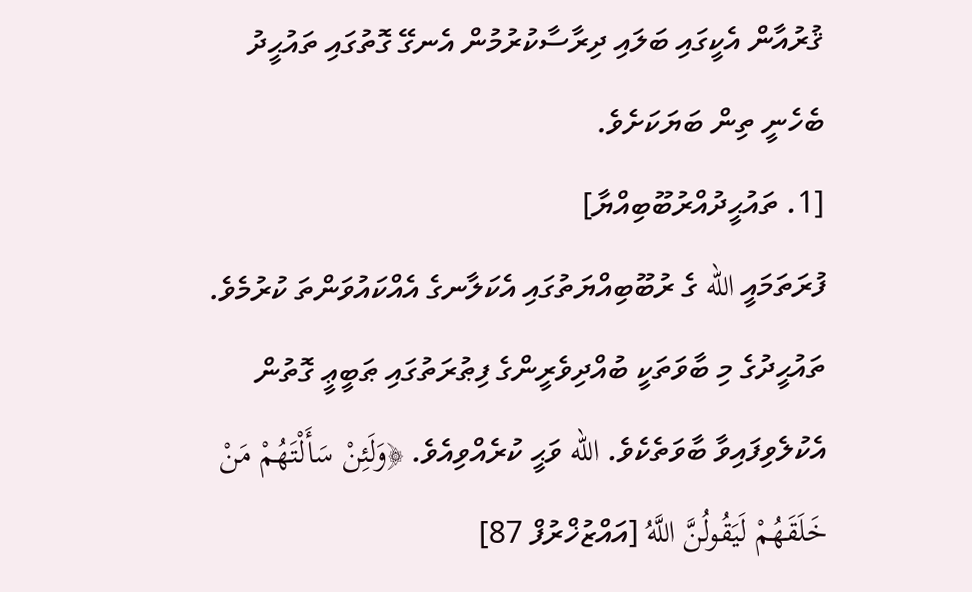ޤުރުއާން އެކީގައި ބަލައި ދިރާސާކުރުމުން އެނގޭ ގޮތުގައި ތައުޙީދު ބެހެނީ ތިން ބަޔަކަށެވެ.
[1. ތައުޙީދުއްރުބޫބިއްޔާ]
ފުރަތަމައީ الله ގެ ރުބޫބިއްޔަތުގައި އެކަލާނގެ އެއްކައުވަންތަ ކުރުމެވެ. ތައުޙީދުގެ މި ބާވަތަކީ ބުއްދިވެރީންގެ ފިޠުރަތުގައި ޠަބީޢީ ގޮތުން އެކުލެވިފައިވާ ބާވަތެކެވެ. الله ވަޙީ ކުރެއްވިއެވެ. ﴿وَلَئِنْ سَأَلْتَهُمْ مَنْ خَلَقَهُمْ لَيَقُولُنَّ اللَّهُ [އައްޒުޚްރުފް 87]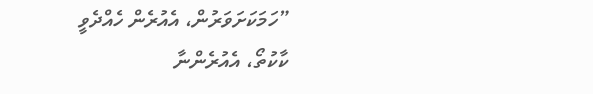”ހަމަކަށަވަރުން، އެއުރެން ހެއްދެވީ ކާކުތޯ، އެއުރެންނާ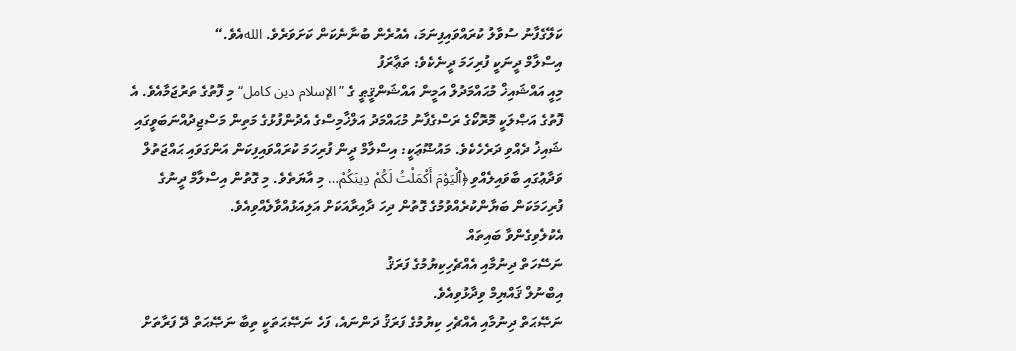ކަލޭގެފާނު ސުވާލު ކުރައްވައިފިނަމަ، އެއުރެން ބުނާނެކަން ކަށަވަރެވެ. اللهއެވެ.“
އިސްލާމް ދީނަކީ ފުރިހަމަ ދީނެކެވެ: ތަޢާރަފު
މިއީ އައްޝައިޚް މުޙައްމަދުލް އަމީން އައްޝަންޤީޠީ ގެ ”الإسلام دين كامل“ މި ފޮތުގެ ތަރުޖަމާއެވެ. އެ ފޮތުގެ އަޞްލަކީ މޮރޮކޯގެ ރަސްގެފާނު މުޙައްމަދު އަލްޚާމިސްގެ އެދުންފުޅުގެ މަތިން މަސްޖިދުއްނަބަވީގައި ޝައިޚު ދެއްވި ދަރެހެކެވެ. މައުޟޫޢަކީ: އިސްލާމް ދީން ފުރިހަމަ ކުރައްވައިފިކަން އަންގަވައި ޙައްޖަތުލް ވަދާޢުގައި ބާވައިލެއްވި ﴿ٱلْيَوْمَ أَكْمَلْتُ لَكُمْ دِينَكُمْ… މި އާޔަތެވެ. މި ގޮތުން އިސްލާމް ދީނުގެ ފުރިހަމަކަން ބަޔާންކުރެއްވުމުގެ ގޮތުން ދިހަ ދާއިރާއަކަށް އަލިއަޅުއްވާލެއްވިއެވެ.
އެކުލެވިގެންވާ ބައިތައް
ނަސޭހަތް ދިނުމާއި އެއްޗެހިކިޔުމުގެ ފަރަޤު
އިބްނުލް ޤައްޔިމް ވިދާޅުވިއެވެ.
ނަޞޭޙަތް ދިނުމާއި އެއްޗެހި ކިޔުމުގެ ފަރަޤު ދަންނައެ، ފަހެ ނަޞޭޙަތަކީ ތިބާ ނަޞޭޙަތް ދޭ ފަރާތަށް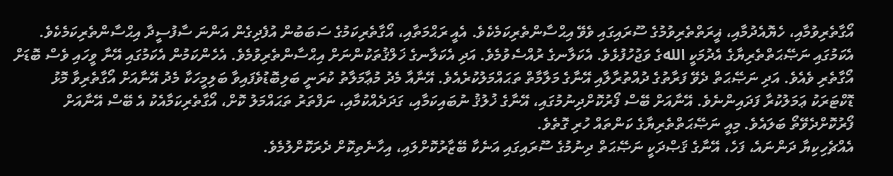އޯގާތެރިވުމާއި، ހެޔޮއެދުމާއި، ޣީރަތްތެރިވުމުގެ ސޫރައިގައި ވެވޭ އިޙްސާންތެރިކަމެކެވެ. އެއީ ރަޙްމަތާއި، އޯގާތެރިކަމުގެ ސަބަބުން އުފެދިގެން އަންނަ ސާފުސީދާ އިޙްސާންތެރިކަމެކެވެ. އެކަމުގައި ނަޞޭޙަތްތެރިޔާގެ އެދުމަކީ اللهގެ ވަޖުހުފުޅެވެ. އެކަލާނގެ ރުއްސެވުމެވެ. އަދި އެކަލާނގެ ޚަލްޤުތަކުންނަށް އިޙްސާންތެރިވުމެވެ. އެހެންކަމުން އެކަމުގައި އޭނާ ވީހައި ވެސް ބޮޑަށް އޯގާތެރި ވެއެވެ. އަދި ނަޞޭޙަތް ދެވޭ ފަރާތުގެ ދުއްތުރާލާއި އޭނާގެ މަލާމާތް ތަޙައްމަލުކުރެއެވެ. އޭނާއާ މެދު މުޢާމަލާތު ކުރަނީ ބަލިބޮޑުވެފައިވާ ބަލިމީހަކާ މެދު އޭނާއަށް އޯގާތެރިވާ މޮޅު ޑޮކްޓަރަކު ޢަމަލުކުރާ ފަދައިންނެވެ. އޭނާއަށް ބޭސް ފޯރުކޮށްދިނުމުގައި، އޭނާގެ ޚުލުޤު ނުބައިކަމާއި، ގަދަދެއްކުމާއި، ނަފްތަރު ތަޙައްމަލު ކޮށް، އޯގާތެރިކަމާއެކު އެ ބޭސް އޭނާއަށް ފޯރުކޮށްދެވޭތޯ ބަލައެވެ. މިއީ ނަޞޭޙަތްތެރިޔާގެ ކަންތައް ހުރި ގޮތެވެ.
އެއްޗެހިކިޔާ ދަންނައެ، ފަހެ، އޭނާގެ ޤަޞްދަކީ ނަޞޭޙަތް ދިނުމުގެ ސޫރައިގައި އަނެކާ ބޭޒާރުކޮށްލައި، އިހާނެތިކޮށް ދެރަކޮށްލުމެވެ.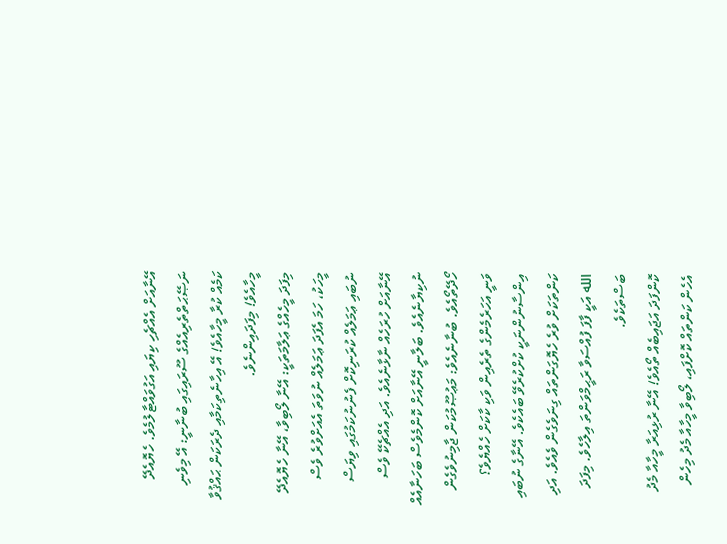އޭނާއަށް އެއްޗެހި ކިޔައި އަގުވައްޓާލުމެވެ. ހެޔޮއެދޭ ނަޞޭޙަތްތެރިއެއްގެ ސޫރައިގައި ބުނާނީ: އޭ މިވެނި ކަމެއް ކުރާ މީހާއެވެ! އޭ އިހާނެތިކަމާއި ދެރަކަން ޙައްޤުވާ މީހާއެވެ! މިފަދައިންނެވެ.
މިފަދަ މީހެއްގެ ޢަލާމަތަކީ: އޭނާ ލޯބިވާ، އޭނާ ހެޔޮއެދޭ މީހަކު، ހަމަ އެފަދަ ޢަމަލެއް ނުވަތަ އެއަށްވުރެ ވެސް ނުބައި ޢަމަލެއް ކުރަނިކޮށް ފެނުނުކަމުގައި ވިޔަސް އޭނާއަށް ހުރަހެއް ނާޅާނެއެވެ. އަދި އެއްޗެކޭ ވެސް ނުކިޔާނެއެވެ. ބަލާނީ އޭނާއަށް ކޮންމެވެސް ބަހަނާއެއް ހޯދޭތޯއެވެ. ބުނާނެއެވެ: މަޢުޞޫމުކަން ޖާމިނުވެގެން ވަނީ އަހަރެމެންގެ ތެރެއިން ވަކި ކާކަށް ހެއްޔެވެ؟ އިންސާނުންނަކީ ކުށްކުރެވޭ ބައެކެވެ. އޭނާގެ ނުބައި ކަންތަކަށް ވުރެ ހެޔޮގަންތައް ގިނަވެގެން ވެއެވެ. އަދި الله އަކީ ފާފަ ފުއްސަވާ ރަޙީމްވަންތަ އިލާހެވެ. މިފަދަ ބަސްތަކެވެ.
ކޮންފަދަ އަޖައިބެއް ތޯއެވެ! އޭނާ ރުޅިއަރާ މީހާއާ މެދު އެހެން ކަންތައް ކޮށްފައި، ލޯބިވާ މީހާއާ މެދު މިހެން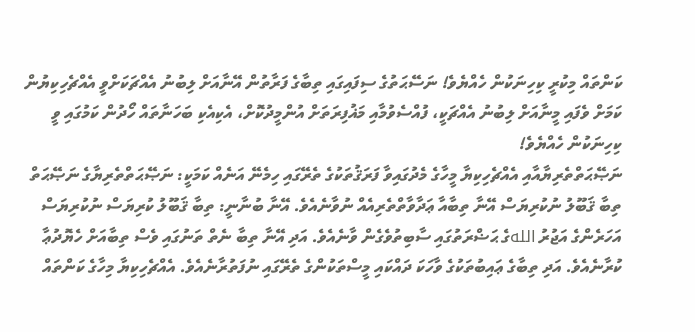ކަންތައް މިކުރީ ކިހިނަކުން ހެއްޔެވެ! ނަސޭޙަތުގެ ސިފައިގައި ތިބާގެ ފަރާތުން އޭނާއަށް ލިބުނު އެއްޗަކަށްވީ އެއްޗެހިކިޔުން ކަމަށް ވެފައި މީނާއަށް ލިބުނު އެއްޗަކީ، ފުއްސެވުމާއި މަޣުފިރަތަށް އުންމީދުކޮށް، އެކިއެކި ބަހަނާތައް ހޯދުން ކަމުގައި ވީ ކިހިނަކުން ހެއްޔެވެ!
ނަޞޭޙަތްތެރިޔާއާއި އެއްޗެހިކިޔާ މީހާގެ މެދުގައިވާ ފަރަޤުތަކުގެ ތެރޭގައި ހިމެނޭ އަނެއް ކަމަކީ: ނަޞޭޙަތްތެރިޔާގެ ނަޞޭޙަތް ތިބާ ޤަބޫލު ނުކުރިޔަސް އޭނާ ތިބާއާ ޢަދާވާތްތެރިއެއް ނުވާނެއެވެ. އޭނާ ބުނާނީ: ތިބާ ޤަބޫލު ކުރިޔަސް ނުކުރިޔަސް އަހަރެންގެ އަޖުރު اللهގެ ޙަޟްރަތުގައި ސާބިތުވެގެން ވާނެއެވެ. އަދި އޭނާ ތިބާ ނެތް ތަނުގައި ވެސް ތިބާއަށް ހެޔޮދުޢާ ކުރާނެއެވެ. އަދި ތިބާގެ ޢައިބުތަކުގެ ވާހަކަ ދައްކައި މީސްތަކުންގެ ތެރޭގައި ނުފަތުރާނެއެވެ. އެއްޗެހިކިޔާ މިހާގެ ކަންތައް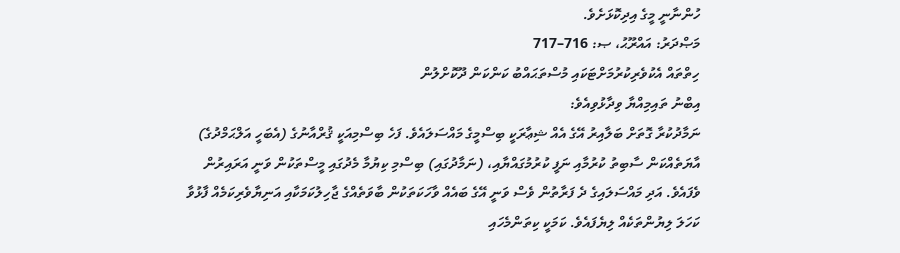ހުންނާނީ މީގެ އިދިކޮޅަށެވެ.
މަޞްދަރު: އައްރޫޙު، ޞ: 716–717
ހިތްތައް އެކުވެރިކުރުމަށްޓަކައި މުސްތަޙައްބު ކަންކަން ދޫކޮށްލުން
އިބްނު ތައިމިއްޔާ ވިދާޅުވިއެވެ:
ނަމާދުކުރާ ގޮތަށް ބަލާއިރު އޭގެ އެއް ޝިޢާރަކީ ބިސްމީގެ މައްސަލައެވެ. ފަހެ ބިސްމިއަކީ ޤުރްއާނުގެ (އެބަހީ އަލްޙަމްދުގެ) އާޔަތެއްކަން ސާބިތު ކުރުމާއި ނަފީ ކުރުމުގައްޔާއި، (ނަމާދުގައި) ބިސްމި ކިޔުމާ މެދުގައި މީސްތަކުން ވަނީ އަރައިރުން ވެފައެވެ. އަދި މައްސަލައިގެ ދެ ފަރާތުން ވެސް ވަނީ އޭގެ ބައެއް ވާހަކަތަކުން ބާވަތެއްގެ ޖާހިލުކަމަކާއި އަނިޔާވެރިކަމެއް ފާޅުވާ ކަހަލަ ލިޔުންތަކެއް ލިޔެފައެވެ. ކަމަކީ ކިތަންމެހައި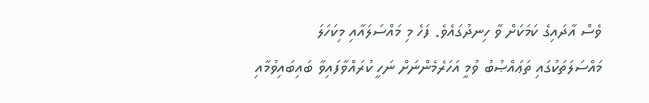ވެސް އާދައިގެ ކަމަކަށް ވާ ހިނދުގައެވެ. ފަހެ މި މައްސަލައާއި މިކަހަލަ މައްސަލަތަކުގައި ތަޢައްޞުބު ވުމީ އަހަރެމެންނަށް ނަހީ ކުރައްވާފައިވާ ބައިބައިވުމާއި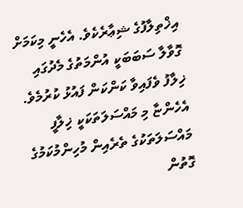އިޚްތިލާފުގެ ޝިޢާރެކެވެ. އެހެނީ މިކަމަށް ގޮވާލާ ސަބަބަކީ އުންމަތުގެ މެދުގައި ޚިލާފު ވެފައިވާ ކަންކަން ފައުޅު ކުރުމެވެ. އެހެންޏާ މި މައްސަލަތަކަކީ ޚިލާފީ މައްސަލަތަކުގެ ތެރެއިން މުހިންމުކަމުގެ ގޮތުން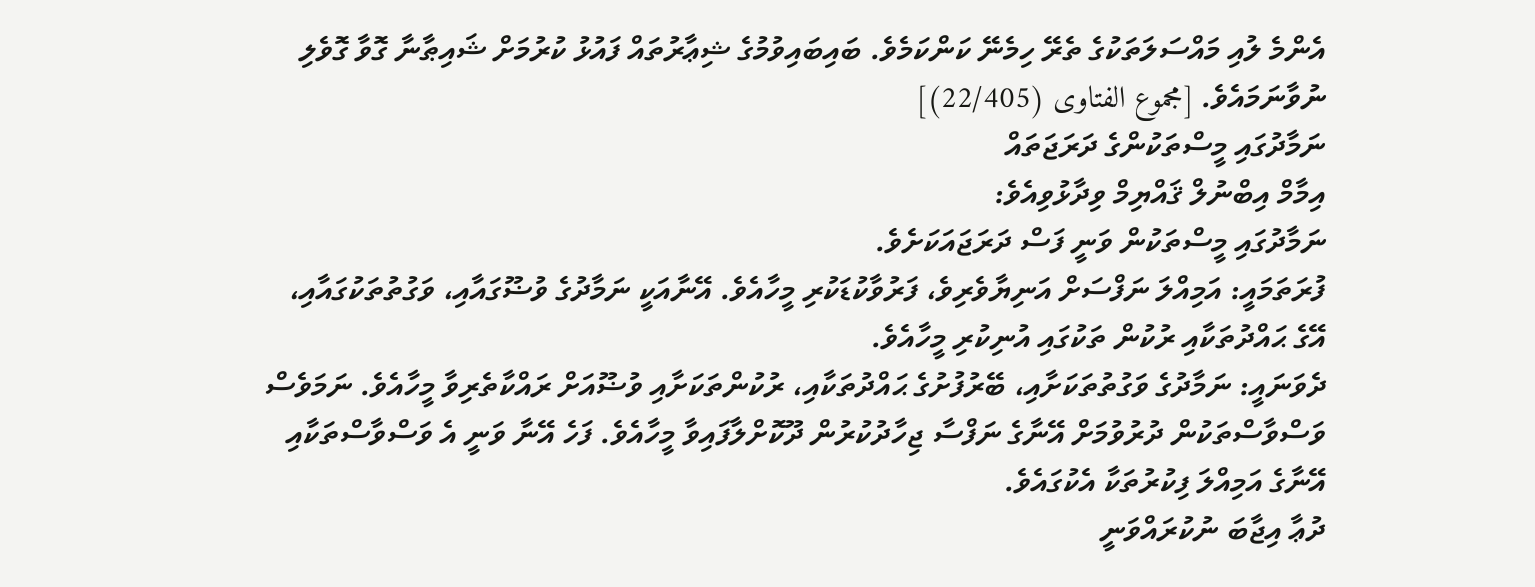އެންމެ ލުއި މައްސަލަތަކުގެ ތެރޭ ހިމެނޭ ކަންކަމެވެ. ބައިބައިވުމުގެ ޝިޢާރުތައް ފައުޅު ކުރުމަށް ޝައިޠާނާ ގޮވާ ގޮވެލި ނުވާނަމައެވެ. [مجموع الفتاوى (22/405)]
ނަމާދުގައި މީސްތަކުންގެ ދަރަޖަތައް
އިމާމް އިބްނުލް ޤައްޔިމް ވިދާޅުވިއެވެ:
ނަމާދުގައި މީސްތަކުން ވަނީ ފަސް ދަރަޖައަކަށެވެ.
ފުރަތަމައީ: އަމިއްލަ ނަފްސަށް އަނިޔާވެރިވެ، ފަރުވާކުޑަކުރި މީހާއެވެ. އޭނާއަކީ ނަމާދުގެ ވުޟޫގައާއި، ވަގުތުތަކުގައާއި، އޭގެ ޙައްދުތަކާއި ރުކުން ތަކުގައި އުނިކުރި މީހާއެވެ.
ދެވަނައީ: ނަމާދުގެ ވަގުތުތަކަށާއި، ބޭރުފުށުގެ ޙައްދުތަކާއި، ރުކުންތަކަށާއި ވުޟޫއަށް ރައްކާތެރިވާ މީހާއެވެ. ނަމަވެސް ވަސްވާސްތަކުން ދުރުވުމަށް އޭނާގެ ނަފްސާ ޖިހާދުކުރުން ދޫކޮށްލާފައިވާ މީހާއެވެ. ފަހެ އޭނާ ވަނީ އެ ވަސްވާސްތަކާއި އޭނާގެ އަމިއްލަ ފިކުރުތަކާ އެކުގައެވެ.
ދުޢާ އިޖާބަ ނުކުރައްވަނީ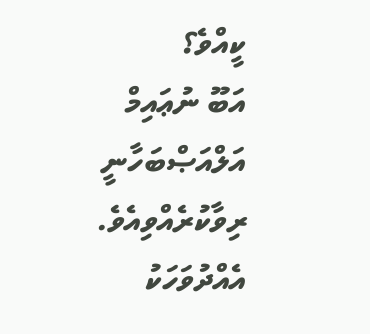ކީއްވެ؟
އަބޫ ނުޢައިމް އަލްއަޞްބަހާނީ ރިވާކުރެއްވިއެވެ. އެއްދުވަހަކު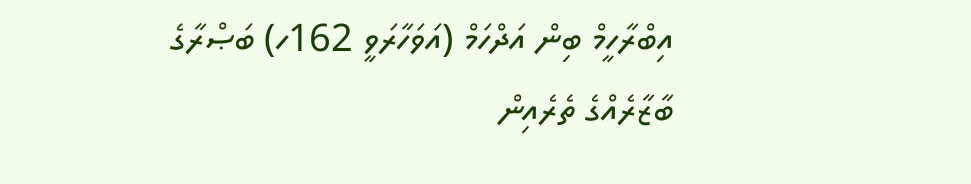އިބްރާހީމް ބިން އަދްހަމް (އަވަހާރަވީ 162ހ) ބަޞްރާގެ ބާޒާރެއްގެ ތެރެއިން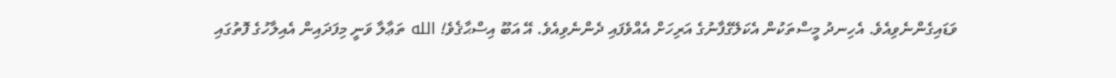ވަޑައިގެންނެވިއެވެ. އެހިނދު މީސްތަކުން އެކަލޭގެފާނުގެ އަރިހަށް އެއްވެފައި ދެންނެވިއެވެ. އޭ އަބޫ އިސްޙާޤެވެ! الله ތަޢާލާ ވަނީ މިފަދައިން އެއިލާހުގެ ފޮތުގައި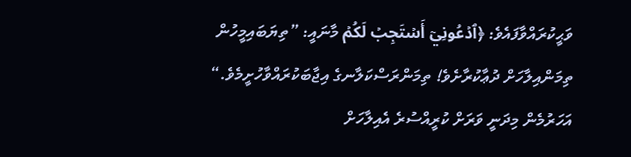ވަޙީކުރައްވާފައެވެ: ﴿ٱدۡعُونِيٓ أَسۡتَجِبۡ لَكُمۡ މާނައީ: ”ތިޔަބައިމީހުން ތިމަންއިލާހަށް ދުޢާކުރާށެވެ! ތިމަންރަސްކަލާނގެ އިޖާބަކުރައްވާހުށީމެވެ.“ އަހަރުމެން މިދަނީ ވަރަށް ކުރީއްސުރެ އެއިލާހަށް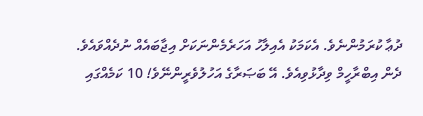ދުޢާ ކުރަމުންނެވެ. އެކަމަކު އެއިލާހު އަހަރެމެންނަކަށް އިޖާބައެއް ނުދެއްވައެވެ.
ދެން އިބްރާހީމް ވިދާޅުވިއެވެ. އޭ ބަޞަރާގެ އަހުލުވެރީންނޭވެ! 10 ކަމެއްގައި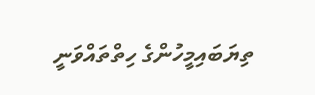ތިޔަބައިމީހުންގެ ހިތްތައްވަނީ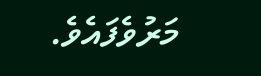މަރުވެފައެވެ.